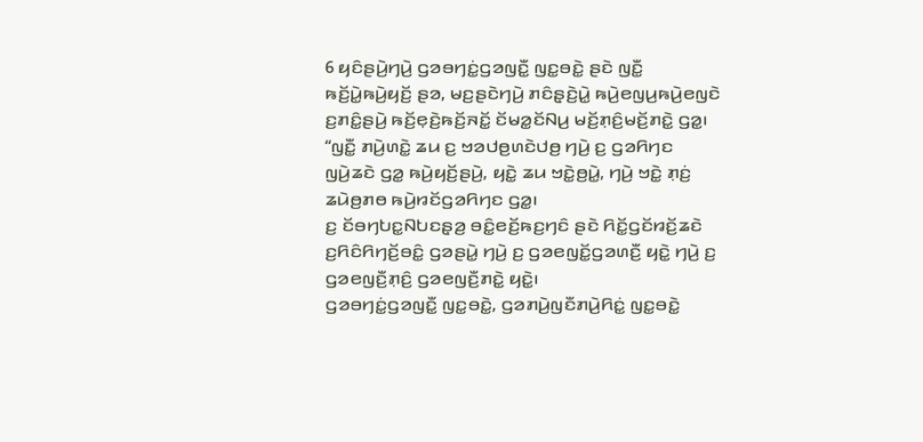6 ꤟꤢꤨꤔꤣꤧ꤬ꤚꤣꤧ꤬ ꤞꤤꤋꤚꤢꤦ꤭ꤞꤤꤜꤢꤪ꤭ ꤜꤢ꤭ꤋꤢꤧ꤭ ꤔꤢꤧ ꤜꤢꤪ꤭ ꤒꤢꤩ꤬ꤣꤧ꤭ꤒꤣꤧ꤬ꤟꤢꤩ꤬ ꤔꤤ, ꤗꤢ꤬ꤔꤢꤧꤚꤣꤧ꤬ ꤊꤢꤨꤔ꤫ꤢꤧ꤬ꤣꤧ꤭ ꤒꤣꤧ꤬ꤕꤜꤣ꤬ꤒꤣꤧ꤬ꤕꤜꤢꤧ ꤢ꤬ꤊꤢꤨ꤭ꤔꤣꤧ꤬ ꤒꤢꤩ꤬ꤕ꤫ꤢꤧ꤬ꤒꤢꤩ꤬ꤏꤢꤩ꤭ ꤢꤩꤗꤤ꤭ꤢꤩꤡꤣ꤬ ꤗꤢꤩ꤬ꤊ꤫ꤢꤨ꤬ꤗꤢꤩ꤬ꤊꤢꤧ꤭ ꤞꤤ꤭꤯
“ꤜꤢꤪ꤭ ꤊꤣꤧ꤬ꤛꤢꤧ꤭ ꤘꤣ ꤢ꤬ ꤠꤤꤓꤥ꤬ꤛꤢꤧꤓꤥ꤬ ꤚꤣꤧ꤬ ꤢ꤬ ꤞꤤꤖꤚꤢ ꤜꤣꤧ꤬ꤘꤢꤧ ꤞꤤ꤭ ꤒꤣꤧ꤬ꤟꤢꤩ꤬ꤔꤣꤧ꤬, ꤟꤢꤧ꤭ ꤘꤣ ꤠꤢꤧ꤭ꤥ꤬ꤣꤧ꤭, ꤚꤣꤧ꤬ ꤠꤢꤧ꤭ ꤊ꤫ꤢꤦ꤬ ꤘꤣꤧꤥ꤬ꤊꤥ ꤒꤣꤧ꤬ꤙꤢꤩꤞꤤꤖꤚꤢ ꤞꤤ꤭꤯
ꤢ꤬ ꤢꤩꤋꤚꤝꤢ꤭ꤡꤝꤢꤔ꤫ꤤ꤬ ꤋꤢꤨ꤭ꤕꤢꤩ꤬ꤒꤢ꤬ꤚꤢꤨ ꤔꤢꤧ ꤖꤢꤩ꤭ꤞꤢꤩꤙꤢꤩ꤬ꤘꤢꤧ ꤢ꤬ꤖꤢꤨꤖꤚꤢꤩ꤬ꤋꤢꤨ꤭ ꤞꤤꤔꤣꤧ꤭ ꤚꤣꤧ꤬ ꤢ꤬ ꤞꤤꤕꤜꤢꤩ꤭ꤞꤤꤛꤢꤪ꤬ ꤟꤢꤧ꤭ ꤚꤣꤧ꤬ ꤢ꤬ ꤞꤤꤕꤜꤢꤪ꤬ꤊ꤫ꤢꤨ꤬ ꤞꤤꤕꤜꤢꤪ꤬ꤊꤢꤧ꤭ ꤟꤢꤧ꤭꤯
ꤞꤤꤋꤚꤢꤦ꤭ꤞꤤꤜꤢꤪ꤭ ꤜꤢ꤭ꤋꤢꤧ꤭, ꤞꤤꤊꤣꤧ꤬ꤜꤢꤪꤊꤣꤧ꤬ꤖꤢꤦ꤭ ꤜꤢ꤭ꤋꤢꤧ꤭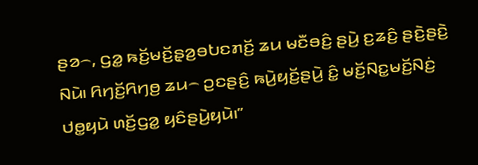ꤔꤤ꤮, ꤞꤤ꤭ ꤒꤢꤩ꤬ꤗꤢꤩ꤬ꤔ꤫ꤤ꤬ꤋꤝꤢꤊꤢꤩ꤬ ꤘꤣ ꤗꤢꤪꤋꤢꤨ꤬ ꤔꤣꤧ꤬ ꤢ꤬ꤘꤢꤨ꤬ ꤔꤢꤧ꤬ꤔꤢꤧ꤬ ꤡꤣꤧ꤯ ꤖꤚꤢꤩ꤬ꤖꤚꤥ꤬ ꤘꤣ꤮ ꤑꤢꤔꤢꤨ꤬ ꤒꤣꤧ꤬ꤟꤢꤩ꤬ꤔꤣꤧ꤬ ꤢꤨ꤭ ꤗꤢꤩ꤬ꤡꤢ꤭ꤗꤢꤩ꤬ꤡꤢꤦ꤬ ꤓꤥ꤭ꤟꤣꤧ ꤛꤢꤩ꤬ꤞꤤ꤭ ꤟꤢꤨꤔꤣꤧ꤬ꤟꤣꤧ꤯”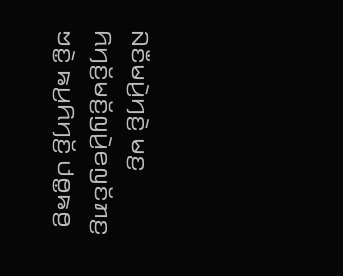ꤡꤢꤪꤗꤣꤧ꤬ꤚꤢꤧ꤬ ꤗꤢ꤬ ꤖꤚꤢꤩ꤬ꤗꤢꤩ꤬ꤜꤣꤧ꤬ꤕꤜꤢꤩꤊꤢ꤬ ꤠꤢꤧ꤭ ꤒꤣ꤬ꤖꤚꤢꤩ꤬ ꤓꤥ꤭ꤒꤥ꤬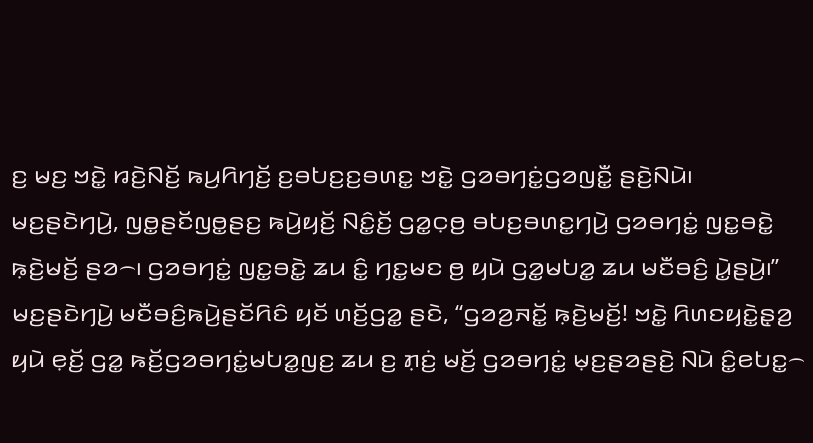ꤢ꤬ ꤗꤢ꤬ ꤠꤢꤧ꤭ ꤙꤢꤧ꤬ꤡꤢꤩ꤬ ꤒꤣ꤬ꤖꤚꤢꤩ꤬ ꤢ꤬ꤋꤝꤢ꤬ꤢ꤬ꤋꤛꤢ꤭ ꤠꤢꤧ꤭ ꤞꤤꤋꤚꤢꤦ꤭ꤞꤤꤜꤢꤪ꤭ ꤔꤢꤧ꤬ꤡꤣꤧ꤯
ꤗꤢ꤬ꤔꤢꤧꤚꤣꤧ꤬, ꤜꤥ꤭ꤔꤢꤩꤜꤥ꤭ꤔꤢ꤬ ꤒꤣꤧ꤬ꤟꤢꤩ꤬ ꤡꤢꤨ꤭ꤢꤩ꤬ ꤞꤤ꤭ꤍ꤫ꤥ꤬ ꤋꤝꤢ꤬ꤋꤛꤢ꤭ꤚꤣꤧ꤬ ꤞꤤꤋꤚꤢꤦ꤭ ꤜꤢ꤭ꤋꤢꤧ꤭ ꤒ꤫ꤢꤧ꤬ꤗꤢꤩ꤬ ꤔꤤ꤮꤯ ꤞꤤꤋꤚꤢꤦ꤭ ꤜꤢ꤭ꤋꤢꤧ꤭ ꤘꤣ ꤢꤨ꤭ ꤚꤢ꤭ꤗꤢ ꤥ꤬ ꤟꤣꤧ ꤞꤤ꤭ꤗꤝꤤ꤭ ꤘꤣ ꤗꤢꤪꤋꤢꤨ꤬ ꤣꤧ꤭ꤔꤣꤧ꤬꤯”
ꤗꤢ꤬ꤔꤢꤧꤚꤣꤧ꤬ ꤗꤢꤪꤋꤢꤨ꤬ꤒꤣꤧ꤬ꤔꤢꤩꤖꤢꤨ ꤟꤢꤩ ꤛꤢꤩ꤬ꤞꤤ꤭ ꤔꤢꤧ, “ꤞꤤꤤ꤬ꤏꤢꤩ꤭ ꤒ꤫ꤢꤧ꤬ꤗꤢꤩ꤬! ꤠꤢꤧ꤭ ꤖꤛꤢꤟꤢꤧ꤭ꤔ꤫ꤤ꤬ ꤟꤣꤧ ꤕ꤫ꤢꤩ꤬ ꤞꤤ꤭ ꤒꤢꤩ꤬ꤞꤤꤋꤚꤢꤦ꤭ꤗꤝꤤ꤭ꤜꤢ꤬ ꤘꤣ ꤢ꤬ ꤊ꤫ꤢꤦ꤬ ꤗꤢꤩ꤬ ꤞꤤꤋꤚꤢꤦ꤭ ꤗ꤫ꤢ꤬ꤔꤤꤔꤢꤧ꤬ ꤡꤣꤧ ꤢꤨ꤭ꤕꤝꤢ꤭꤮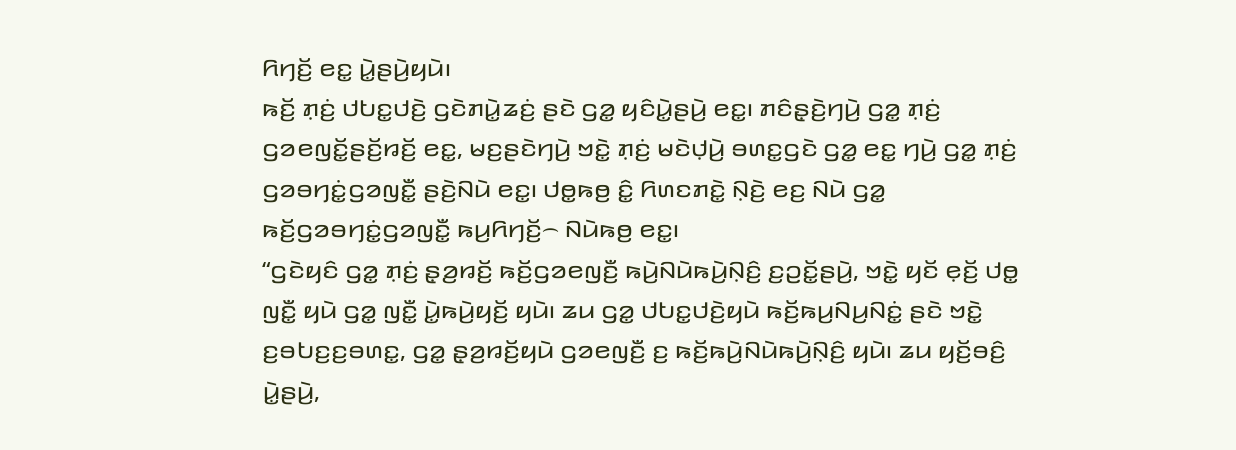ꤖꤚꤢꤩ꤬ ꤕꤢ꤭ ꤣꤧ꤭ꤔꤣꤧ꤬ꤟꤣꤧ꤯
ꤒꤢꤩ꤬ ꤊ꤫ꤢꤦ꤬ ꤓꤝꤢ꤭ꤓꤢꤧ꤬ ꤞꤢꤧꤊꤣꤧ꤭ꤘꤢꤦ꤬ ꤔꤢꤧ ꤞꤤ꤭ ꤟꤢꤨꤣꤧ꤭ꤔꤣꤧ꤬ ꤕꤢ꤭꤯ ꤊꤢꤨꤔ꤫ꤢꤧ꤬ꤚꤣꤧ꤬ ꤞꤤ꤭ ꤊ꤫ꤢꤦ꤬ ꤞꤤꤕꤜꤢꤩ꤭ꤔꤢꤩ꤬ꤙꤢꤩ꤬ ꤕꤢ꤭, ꤗꤢ꤬ꤔꤢꤧꤚꤣꤧ꤬ ꤠꤢꤧ꤭ ꤊ꤫ꤢꤦ꤬ ꤗꤢꤧꤓ꤫ꤣꤧ꤬ ꤋꤛꤢ꤭ꤞꤢꤧ ꤞꤤ꤭ ꤕꤢ꤭ ꤚꤣꤧ꤬ ꤞꤤ꤭ ꤊ꤫ꤢꤦ꤬ ꤞꤤꤋꤚꤢꤦ꤭ꤞꤤꤜꤢꤪ꤭ ꤔꤢꤧ꤬ꤡꤣꤧ ꤕꤢ꤭꤯ ꤓꤥ꤭ꤒꤥ꤬ ꤢꤨ꤭ ꤖꤛꤢꤊꤢꤧ꤭ ꤡ꤫ꤢꤧ꤬ ꤕꤢ꤬ ꤡꤣꤧ ꤞꤤ꤭ ꤒꤢꤩ꤬ꤞꤤꤋꤚꤢꤦ꤭ꤞꤤꤜꤢꤪ꤭ ꤒꤣ꤬ꤖꤚꤢꤩ꤬꤮ ꤡꤣꤧꤒꤥ꤬ ꤕꤢ꤭꤯
“ꤞꤢꤧꤟꤢꤨ ꤞꤤ꤭ ꤊ꤫ꤢꤦ꤬ ꤔ꤫ꤤ꤬ꤙꤢꤩ꤬ ꤒꤢꤩ꤬ꤞꤤꤕꤜꤢꤪ꤬ ꤒꤣꤧ꤬ꤡꤣꤧꤒꤣꤧ꤬ꤡ꤫ꤢꤨ꤬ ꤢ꤬ꤑꤢꤩ꤭ꤔꤣꤧ꤬, ꤠꤢꤧ꤭ ꤟꤢꤩ ꤕ꤫ꤢꤩ꤬ ꤓꤥ꤭ ꤜꤢꤪ꤭ ꤟꤣꤧ ꤞꤤ꤭ ꤜꤢꤪ꤭ ꤣꤧ꤭ꤒꤣꤧ꤬ꤟꤢꤩ꤬ ꤟꤣꤧ꤯ ꤘꤣ ꤞꤤ꤭ ꤓꤝꤢ꤭ꤓꤢꤧ꤬ꤟꤣꤧ ꤒꤢꤩ꤬ꤒꤣ꤬ꤡꤣ꤬ꤡꤢꤦ꤭ ꤔꤢꤧ ꤠꤢꤧ꤭ ꤢ꤬ꤋꤝꤢ꤬ꤢ꤬ꤋꤛꤢ꤭, ꤞꤤ꤭ ꤔ꤫ꤤ꤬ꤙꤢꤩ꤬ꤟꤣꤧ ꤞꤤꤕꤜꤢꤪ꤬ ꤢ꤬ ꤒꤢꤩ꤬ꤒꤣꤧ꤬ꤡꤣꤧꤒꤣꤧ꤬ꤡ꤫ꤢꤨ꤬ ꤟꤣꤧ꤯ ꤘꤣ ꤟꤢꤩ꤬ꤋꤢꤨ꤬ ꤣꤧ꤭ꤔꤣꤧ꤬,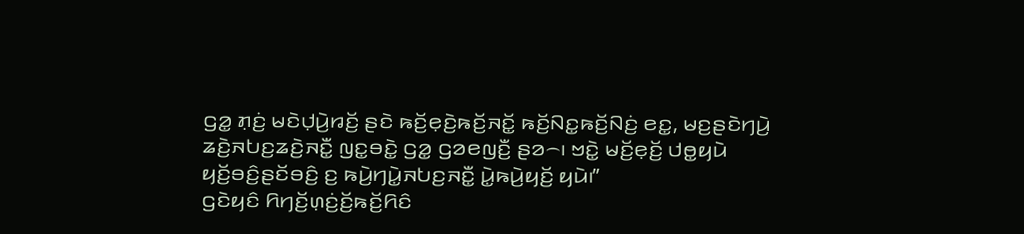ꤞꤤ꤭ ꤊ꤫ꤢꤦ꤬ ꤗꤢꤧꤓ꤫ꤣꤧ꤬ꤙꤢꤩ꤬ ꤔꤢꤧ ꤒꤢꤩ꤬ꤕ꤫ꤢꤧ꤬ꤒꤢꤩ꤬ꤏꤢꤩ꤭ ꤒꤢꤩ꤬ꤡꤢ꤭ꤒꤢꤩ꤬ꤡꤢꤦ꤬ ꤕꤢ꤭, ꤗꤢ꤬ꤔꤢꤧꤚꤣꤧ꤬ ꤘꤢꤧ꤬ꤏꤝꤢ꤬ꤘꤢꤧ꤬ꤏꤢꤪ꤭ ꤜꤢ꤭ꤋꤢꤧ꤭ ꤞꤤ꤭ ꤞꤤꤕꤜꤢꤪ꤬ ꤔꤤ꤮꤯ ꤠꤢꤧ꤭ ꤗꤢꤩ꤬ꤕ꤫ꤢꤩ꤬ ꤓꤥ꤭ꤟꤣꤧ ꤟꤢꤩ꤬ꤋꤢꤨ꤬ꤔꤢꤩꤋꤢꤨ꤬ ꤢ꤬ ꤒꤣꤧ꤬ꤚꤣꤧ꤭ꤏꤝꤢ꤬ꤏꤢꤪ꤭ ꤣꤧ꤭ꤒꤣꤧ꤬ꤟꤢꤩ꤬ ꤟꤣꤧ꤯”
ꤞꤢꤧꤟꤢꤨ ꤖꤚꤢꤩ꤬ꤛ꤫ꤢꤦ꤬ꤢꤩ꤬ꤒꤢꤩ꤬ꤖꤢꤨ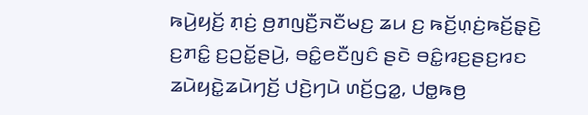ꤒꤣꤧ꤬ꤟꤢꤩ꤬ ꤊ꤫ꤢꤦ꤬ ꤥ꤬ꤊꤜꤢꤪ꤬ꤏꤢꤪꤗꤢ꤬ ꤘꤣ ꤢ꤬ ꤒꤢꤩ꤬ꤛ꤫ꤢꤦ꤬ꤒꤢꤩ꤬ꤔ꤫ꤢꤧ꤬ ꤢ꤬ꤊꤢꤨ꤭ ꤢ꤬ꤑꤢꤩ꤭ꤔꤣꤧ꤬, ꤋꤢꤨ꤭ꤕꤢꤪꤜꤢꤨ ꤔꤢꤧ ꤋꤢꤨ꤭ꤙꤢ꤬ꤔꤢ꤬ꤙꤢ ꤘꤣꤧꤟꤢꤧ꤭ꤘꤣꤧꤚꤢꤩ꤬ ꤓꤢꤧ꤬ꤚꤣꤧ ꤛꤢꤩ꤬ꤞꤤ꤭, ꤓꤥ꤭ꤒꤥ꤬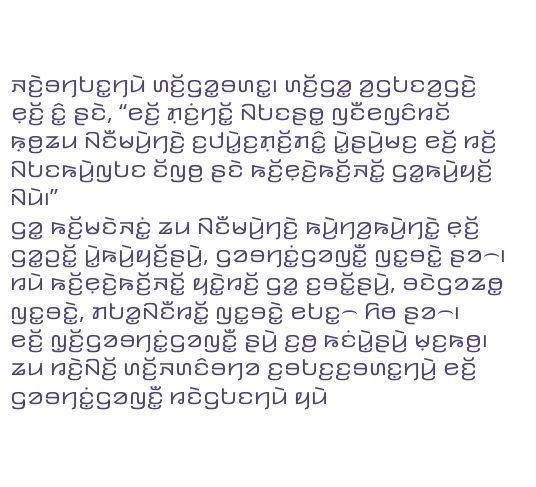ꤏꤢꤧ꤬ꤋꤚꤝꤢ꤭ꤚꤣꤧ ꤛꤢꤩ꤬ꤞꤤ꤭ꤋꤛꤢ꤭꤯ ꤛꤢꤩ꤬ꤞꤤ꤭ ꤤ꤬ꤞꤝꤢꤤ꤬ꤞꤢꤧ꤬ ꤕ꤫ꤢꤩ꤬ ꤢꤨ꤭ ꤔꤢꤧ, “ꤕꤢꤩ꤬ ꤊ꤫ꤢꤦ꤬ꤚꤢꤩ꤭ ꤡꤝꤢꤔꤥ꤭ ꤜꤢꤪꤕꤜꤢꤨꤙꤢꤩ ꤒ꤫ꤥ꤬ꤘꤣ ꤡꤢꤪꤗꤣꤧ꤬ꤚꤢꤧ꤬ ꤢ꤬ꤓꤣꤧ꤭ꤢ꤬ꤊ꤫ꤢꤩ꤬ꤊꤢꤨ꤭ ꤣꤧ꤭ꤔꤣꤧ꤬ꤗꤢ꤬ ꤕꤢꤩ꤬ ꤙꤢꤩ꤬ ꤡꤝꤢꤒꤣꤧ꤬ꤜꤝꤢ ꤢꤩꤜꤥ꤬ ꤔꤢꤧ ꤒꤢꤩ꤬ꤕ꤫ꤢꤧ꤬ꤒꤢꤩ꤬ꤏꤢꤩ꤭ ꤞꤤ꤭ꤒꤣꤧ꤬ꤟꤢꤩ꤬ ꤡꤣꤧ꤯”
ꤞꤤ꤭ ꤒꤢꤩ꤬ꤗꤢꤧꤏꤢꤦ꤭ ꤘꤣ ꤡꤢꤪꤗꤣꤧ꤬ꤚꤢꤧ꤬ ꤒꤣꤧ꤬ꤚꤤ꤬ꤒꤣꤧ꤬ꤚꤢꤧ꤭ ꤕ꤫ꤢꤩ꤬ ꤞꤤ꤭ꤑꤢꤩ꤭ ꤣꤧ꤭ꤒꤣꤧ꤬ꤟꤢꤩ꤬ꤔꤣꤧ꤬, ꤞꤤꤋꤚꤢꤦ꤭ꤞꤤꤜꤢꤪ꤭ ꤜꤢ꤭ꤋꤢꤧ꤭ ꤔꤤ꤮꤯ ꤙꤣꤧ ꤒꤢꤩ꤬ꤕ꤫ꤢꤧ꤬ꤒꤢꤩ꤬ꤏꤢꤩ꤭ ꤟꤢꤧ꤭ꤙꤢꤩ꤬ ꤞꤤ꤭ ꤢ꤬ꤋꤢꤩ꤭ꤔꤣꤧ꤬, ꤋꤢꤧꤞꤤꤘꤥ꤭ ꤜꤢ꤭ꤋꤢꤧ꤭, ꤊꤝꤤ꤭ꤡꤢꤪꤙꤢꤩ꤭ ꤜꤢ꤭ꤋꤢꤧ꤭ ꤕꤝꤢ꤭꤮ ꤖꤥ ꤔꤤ꤮꤯
ꤕꤢꤩ꤬ ꤜ꤫ꤢꤩ꤬ꤞꤤꤋꤚꤢꤦ꤭ꤞꤤꤜꤢꤪ꤭ ꤔꤣꤧ꤬ ꤢ꤬ꤥ꤬ ꤒꤢꤦꤣꤧ꤭ꤔꤣꤧ꤬ ꤗ꤫ꤢ꤬ꤒꤥ꤬꤯ ꤘꤣ ꤙꤢꤧ꤬ꤡꤢꤩ꤬ ꤛꤢꤩ꤬ꤏꤛꤢꤨꤋꤚꤤ ꤢ꤬ꤋꤝꤢ꤬ꤢ꤬ꤋꤛꤢ꤭ꤚꤣꤧ꤬ ꤕꤢꤩ꤬ ꤞꤤꤋꤚꤢꤦ꤭ꤞꤤꤜꤢꤪ꤭ ꤙꤢꤧꤞꤝꤢꤚꤣꤧ ꤟꤣꤧ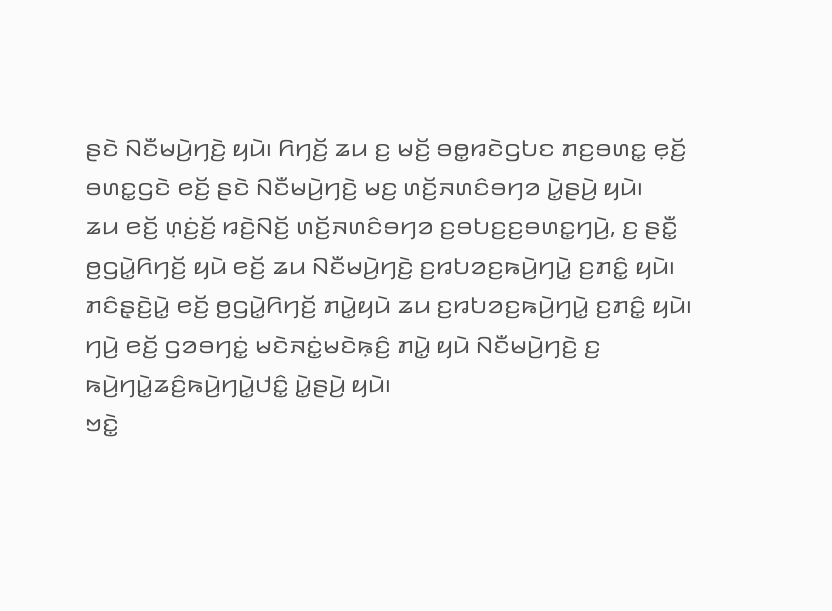ꤔꤢꤧ ꤡꤢꤪꤗꤣꤧ꤬ꤚꤢꤧ꤬ ꤟꤣꤧ꤯ ꤖꤚꤢꤩ꤬ ꤘꤣ ꤢ꤬ ꤗꤢꤩ꤬ ꤋꤥ꤭ꤙꤢꤧꤞꤝꤢ ꤊꤢ꤬ꤋꤛꤢ꤭ ꤕ꤫ꤢꤩ꤬ ꤋꤛꤢ꤭ꤞꤢꤧ ꤕꤢꤩ꤬ ꤔꤢꤧ ꤡꤢꤪꤗꤣꤧ꤬ꤚꤢꤧ꤬ ꤗꤢ꤬ ꤛꤢꤩ꤬ꤏꤛꤢꤨꤋꤚꤤ ꤣꤧ꤭ꤔꤣꤧ꤬ ꤟꤣꤧ꤯
ꤘꤣ ꤕꤢꤩ꤬ ꤛ꤫ꤢꤦ꤬ꤢꤩ꤬ ꤙꤢꤧ꤬ꤡꤢꤩ꤬ ꤛꤢꤩ꤬ꤏꤛꤢꤨꤋꤚꤤ ꤢ꤬ꤋꤝꤢ꤬ꤢ꤬ꤋꤛꤢ꤭ꤚꤣꤧ꤬, ꤢ꤬ ꤔꤢꤪ꤭ ꤥ꤬ꤞꤣꤧ꤭ꤖꤚꤢꤩ꤬ ꤟꤣꤧ ꤕꤢꤩ꤬ ꤘꤣ ꤡꤢꤪꤗꤣꤧ꤬ꤚꤢꤧ꤬ ꤢ꤬ꤙꤝꤤꤢ꤬ꤒꤣꤧ꤬ꤚꤣꤧ꤭ ꤢ꤬ꤊꤢꤨ꤭ ꤟꤣꤧ꤯ ꤊꤢꤨꤔ꤫ꤢꤧ꤬ꤣꤧ꤭ ꤕꤢꤩ꤬ ꤥ꤬ꤞꤣꤧ꤭ꤖꤚꤢꤩ꤬ ꤊꤣꤧ꤭ꤟꤣꤧ ꤘꤣ ꤢ꤬ꤙꤝꤤꤢ꤬ꤒꤣꤧ꤬ꤚꤣꤧ꤭ ꤢ꤬ꤊꤢꤨ꤭ ꤟꤣꤧ꤯ ꤚꤣꤧ꤬ ꤕꤢꤩ꤬ ꤞꤤꤋꤚꤢꤦ꤭ ꤗꤢꤧꤏꤢꤦ꤭ꤗꤢꤧꤒ꤫ꤢꤨ꤬ ꤊꤣꤧ꤭ ꤟꤣꤧ ꤡꤢꤪꤗꤣꤧ꤬ꤚꤢꤧ꤬ ꤢ꤬ ꤒꤣꤧ꤬ꤚꤣꤧ꤭ꤘꤢꤨ꤬ꤒꤣꤧ꤬ꤚꤣꤧ꤭ꤓꤢꤨ꤭ ꤣꤧ꤭ꤔꤣꤧ꤬ ꤟꤣꤧ꤯
ꤠꤢꤧ꤭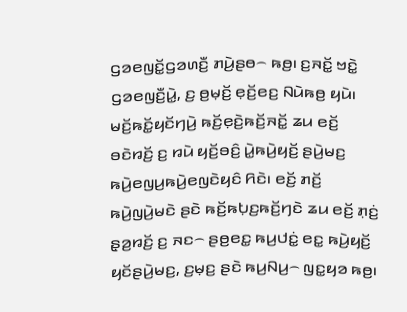ꤞꤤꤕꤜꤢꤩ꤭ꤞꤤꤛꤢꤪ꤬ ꤊꤣꤧ꤬ꤔꤥ꤮ ꤒꤥ꤬꤯ ꤢ꤬ꤏꤢꤩ꤭ ꤠꤢꤧ꤭ ꤞꤤꤕꤜꤢꤪ꤬ꤣꤧ꤭, ꤢ꤬ ꤥ꤬ꤗ꤫ꤢꤩ꤬ ꤕ꤫ꤢꤩ꤬ꤕꤢ꤬ ꤡꤣꤧꤒꤥ꤬ ꤟꤣꤧ꤯
ꤗꤢꤩ꤬ꤒꤢꤩ꤭ꤟꤢꤩꤚꤣꤧ꤬ ꤒꤢꤩ꤬ꤕ꤫ꤢꤧ꤬ꤒꤢꤩ꤬ꤏꤢꤩ꤭ ꤘꤣ ꤕꤢꤩ꤬ ꤋꤢꤧꤙꤢꤩ꤬ ꤢ꤬ ꤙꤣꤧ ꤟꤢꤩ꤬ꤋꤢꤨ꤬ ꤣꤧ꤭ꤒꤣꤧ꤬ꤟꤢꤩ꤬ ꤔꤣꤧ꤬ꤗꤢ꤬ ꤒꤣꤧ꤬ꤕꤜꤣ꤬ꤒꤣꤧ꤬ꤕꤜꤢꤧꤟꤢꤨ ꤖꤢꤧ꤯ ꤕꤢꤩ꤬ ꤊꤢꤩ꤬ ꤒꤣꤧ꤬ꤜꤣꤧ꤬ꤗꤢꤧ ꤔꤢꤧ ꤒꤢꤩ꤬ꤒꤝ꤫ꤢ꤬ꤒꤢꤩ꤬ꤚꤢꤧ ꤘꤣ ꤕꤢꤩ꤬ ꤊ꤫ꤢꤦ꤬ ꤔ꤫ꤤ꤬ꤙꤢꤩ꤬ ꤢ꤬ ꤏꤢ꤮ ꤔꤥ꤬ꤕꤢ꤭ ꤒꤣ꤬ꤓꤢꤦ꤭ ꤕꤢ꤭ ꤒꤣꤧ꤬ꤟꤢꤩ꤬ ꤟꤢꤩꤔꤣꤧ꤬ꤗꤢ꤬, ꤢ꤬ꤗ꤫ꤢ꤬ ꤔꤢꤧ ꤒꤣ꤬ꤡꤣ꤬꤮ ꤜꤢ꤭ꤟꤤ ꤒꤥ꤬꤯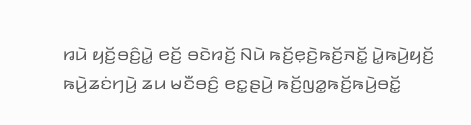ꤙꤣꤧ ꤟꤢꤩ꤬ꤋꤢꤨ꤬ꤣꤧ꤭ ꤕꤢꤩ꤬ ꤋꤢꤧꤙꤢꤩ꤬ ꤡꤣꤧ ꤒꤢꤩ꤬ꤕ꤫ꤢꤧ꤬ꤒꤢꤩ꤬ꤏꤢꤩ꤭ ꤣꤧ꤭ꤒꤣꤧ꤬ꤟꤢꤩ꤬ ꤒꤣꤧ꤬ꤘꤢꤦꤚꤣꤧ꤬ ꤘꤣ ꤗꤢꤪꤋꤢꤨ꤬ ꤕꤢ꤭ꤔꤣꤧ꤬ ꤒꤢꤩ꤬ꤜꤤ꤭ꤒꤢꤩ꤬ꤒꤣꤧ꤬ꤋꤢꤩ꤭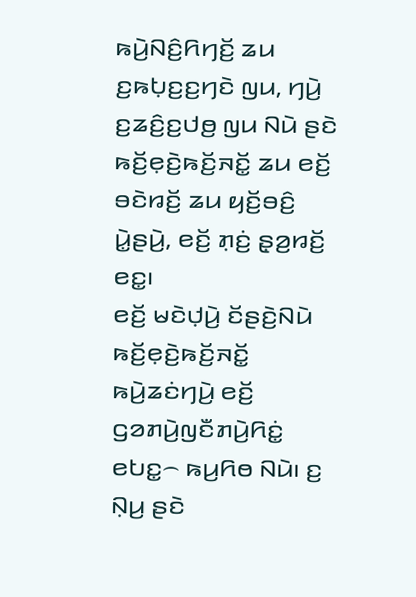ꤒꤣꤧ꤬ꤡꤢꤨ꤬ꤖꤚꤢꤩ꤬ ꤘꤣ ꤢ꤬ꤒꤝ꤫ꤢ꤬ꤢ꤬ꤚꤢꤧ ꤜꤣ, ꤚꤣꤧ꤬ ꤢ꤬ꤘꤢꤨ꤬ꤢ꤬ꤓꤥ꤬ ꤜꤣ ꤡꤣꤧ ꤔꤢꤧ ꤒꤢꤩ꤬ꤕ꤫ꤢꤧ꤬ꤒꤢꤩ꤬ꤏꤢꤩ꤭ ꤘꤣ ꤕꤢꤩ꤬ ꤋꤢꤧꤙꤢꤩ꤬ ꤘꤣ ꤟꤢꤩ꤬ꤋꤢꤨ꤬ ꤣꤧ꤭ꤔꤣꤧ꤬, ꤕꤢꤩ꤬ ꤊ꤫ꤢꤦ꤬ ꤔ꤫ꤤ꤬ꤙꤢꤩ꤬ ꤕꤢ꤭꤯
ꤕꤢꤩ꤬ ꤗꤢꤧꤓ꤫ꤣꤧ꤬ ꤢꤩꤔꤢꤧ꤬ꤡꤣꤧ ꤒꤢꤩ꤬ꤕ꤫ꤢꤧ꤬ꤒꤢꤩ꤬ꤏꤢꤩ꤭ ꤒꤣꤧ꤬ꤘꤢꤦꤚꤣꤧ꤬ ꤕꤢꤩ꤬ ꤞꤤꤊꤣꤧ꤬ꤜꤢꤪꤊꤣꤧ꤬ꤖꤢꤦ꤭ ꤕꤝꤢ꤭꤮ ꤒꤣ꤬ꤖꤥ ꤡꤣꤧ꤯ ꤢ꤬ ꤡ꤫ꤣ꤬ ꤔꤢꤧ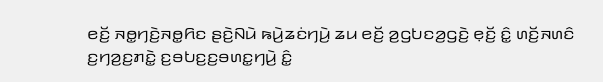ꤕꤢꤩ꤬ ꤏꤥ꤭ꤚꤢꤧ꤬ꤏꤥ꤭ꤖꤢ ꤔꤢꤧ꤬ꤡꤣꤧ ꤒꤣꤧ꤬ꤘꤢꤦꤚꤣꤧ꤬ ꤘꤣ ꤕꤢꤩ꤬ ꤤ꤬ꤞꤝꤢꤤ꤬ꤞꤢꤧ꤬ ꤕ꤫ꤢꤩ꤬ ꤢꤨ꤭ ꤛꤢꤩ꤬ꤏꤛꤢꤨ ꤢ꤬ꤚꤤ꤬ꤢ꤬ꤊꤢꤧ꤭ ꤢ꤬ꤋꤝꤢ꤬ꤢ꤬ꤋꤛꤢ꤭ꤚꤣꤧ꤬ ꤢꤨ꤭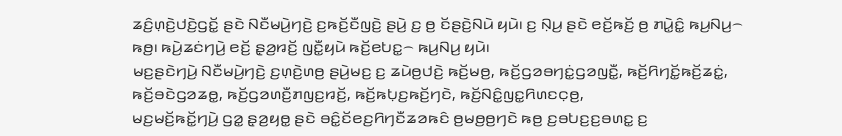ꤘꤢꤨ꤬ꤛ꤫ꤢꤧ꤬ꤓꤢꤧ꤬ꤞꤢꤩ꤭ ꤔꤢꤧ ꤡꤢꤪꤗꤣꤧ꤬ꤚꤢꤧ꤬ ꤢ꤬ꤒꤢꤩ꤬ꤢꤪꤜꤢꤧ꤬ ꤔꤣꤧ꤬ ꤢ꤬ ꤥ꤬ ꤢꤩꤔꤢꤧ꤬ꤡꤣꤧ ꤟꤣꤧ꤯ ꤢ꤬ ꤡ꤫ꤣ꤬ ꤔꤢꤧ ꤕꤢꤩ꤬ꤒꤢꤩ꤬ ꤥ꤬ ꤊꤣꤧ꤭ꤢꤨ꤭ ꤒꤣ꤬ꤡꤣ꤬꤮ ꤒꤥ꤬꤯ ꤒꤣꤧ꤬ꤘꤢꤦꤚꤣꤧ꤬ ꤕꤢꤩ꤬ ꤔ꤫ꤤ꤬ꤙꤢꤩ꤬ ꤜꤢꤪ꤭ꤟꤣꤧ ꤒꤢꤩ꤬ꤕꤝꤢ꤭꤮ ꤒꤣ꤬ꤡꤣ꤬ ꤟꤣꤧ꤯
ꤗꤢ꤬ꤔꤢꤧꤚꤣꤧ꤬ ꤡꤢꤪꤗꤣꤧ꤬ꤚꤢꤧ꤬ ꤢ꤬ꤛ꤫ꤢꤧ꤬ꤛꤥ꤬ ꤔꤣꤧ꤬ꤗꤢ꤬ ꤢ꤬ ꤘꤣꤧꤥ꤬ꤓꤢꤧ꤬ ꤒꤢꤩ꤬ꤗꤥ꤬, ꤒꤢꤩ꤬ꤞꤤꤋꤚꤢꤦ꤭ꤞꤤꤜꤢꤪ꤭, ꤒꤢꤩ꤬ꤖꤚꤢꤩ꤭ꤒꤢꤩ꤬ꤘꤢꤦ꤭, ꤒꤢꤩ꤬ꤋꤢꤧꤞꤤꤘꤥ꤭, ꤒꤢꤩ꤬ꤞꤤꤛꤢꤪ꤬ꤊꤜꤢ꤬ꤙꤢꤩ꤬, ꤒꤢꤩ꤬ꤒꤝ꤫ꤢ꤬ꤒꤢꤩ꤬ꤚꤢꤧ, ꤒꤢꤩ꤬ꤡꤢꤨ꤭ꤜꤢ꤭ꤖꤛꤢꤍ꤫ꤥ꤬,
ꤗꤢ꤬ꤗꤢꤩ꤬ꤒꤢꤩ꤭ꤚꤣꤧ꤬ ꤞꤤ꤭ ꤔ꤫ꤤ꤬ꤟꤥ꤭ ꤔꤢꤧ ꤋꤢꤨ꤭ꤢꤩꤕꤢ꤬ꤖꤚꤢꤪꤘꤤꤒꤢꤨ ꤥ꤬ꤗꤥ꤬ꤥ꤬ꤚꤢꤧ ꤒꤥ꤬ ꤢ꤬ꤋꤝꤢ꤬ꤢ꤬ꤋꤛꤢ꤭ ꤢ꤬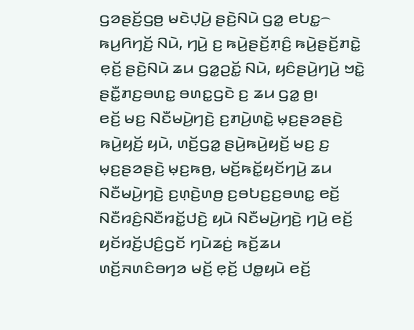ꤞꤤꤔꤢꤩ꤬ꤞꤥ꤬ ꤗꤢꤧꤓ꤫ꤣꤧ꤬ ꤔꤢꤧ꤬ꤡꤣꤧ ꤞꤤ꤭ ꤕꤝꤢ꤭꤮ ꤒꤣ꤬ꤖꤚꤢꤩ꤬ ꤡꤣꤧ, ꤚꤣꤧ꤬ ꤢ꤬ ꤒꤣꤧ꤬ꤔꤢꤩ꤬ꤊ꤫ꤢꤨ꤬ ꤒꤣꤧ꤬ꤔꤢꤩ꤬ꤊꤢꤧ꤭ ꤕ꤫ꤢꤩ꤬ ꤔꤢꤧ꤬ꤡꤣꤧ ꤘꤣ ꤞꤤ꤭ꤑꤢꤩ꤭ ꤡꤣꤧ, ꤟꤢꤨꤔꤣꤧ꤬ꤚꤣꤧ꤬ ꤠꤢꤧ꤭ ꤔꤢꤪ꤭ꤊꤢ꤬ꤋꤛꤢ꤭ ꤋꤛꤢ꤭ꤞꤢꤧ ꤢ꤬ ꤘꤣ ꤞꤤ꤭ ꤥ꤬꤯
ꤕꤢꤩ꤬ ꤗꤢ꤬ ꤡꤢꤪꤗꤣꤧ꤬ꤚꤢꤧ꤬ ꤢ꤬ꤊꤣꤧ꤬ꤛꤢꤧ꤭ ꤗ꤫ꤢ꤬ꤔꤤꤔꤢꤧ꤬ ꤒꤣꤧ꤬ꤟꤢꤩ꤬ ꤟꤣꤧ, ꤛꤢꤩ꤬ꤞꤤ꤭ ꤔꤣꤧ꤬ꤒꤣꤧ꤬ꤟꤢꤩ꤬ ꤗꤢ꤬ ꤢ꤬ ꤗ꤫ꤢ꤬ꤔꤤꤔꤢꤧ꤬ ꤗ꤫ꤢ꤬ꤒꤥ꤬, ꤗꤢꤩ꤬ꤒꤢꤩ꤭ꤟꤢꤩꤚꤣꤧ꤬ ꤘꤣ ꤡꤢꤪꤗꤣꤧ꤬ꤚꤢꤧ꤬ ꤢ꤬ꤛ꤫ꤢꤧ꤬ꤛꤥ꤬ ꤢ꤬ꤋꤝꤢ꤬ꤢ꤬ꤋꤛꤢ꤭ ꤕꤢꤩ꤬ ꤡꤢꤪꤙꤢꤨ꤬ꤡꤢꤪꤙꤢꤩ꤭ꤓꤢꤧ꤬ ꤟꤣꤧ ꤡꤢꤪꤗꤣꤧ꤬ꤚꤢꤧ꤬ ꤚꤣꤧ꤬ ꤕꤢꤩ꤬ ꤟꤢꤩꤙꤢꤩ꤬ꤓꤢꤨ꤬ꤞꤢꤩ ꤚꤣꤧꤘꤢꤦ꤬ ꤒꤢꤩ꤬ꤘꤣ ꤛꤢꤩ꤬ꤏꤛꤢꤨꤋꤚꤤ ꤗꤢꤩ꤬ ꤕ꤫ꤢꤩ꤬ ꤓꤥ꤭ꤟꤣꤧ ꤕꤢꤩ꤬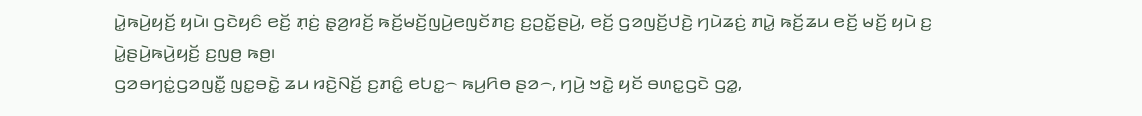ꤣꤧ꤭ꤒꤣꤧ꤬ꤟꤢꤩ꤬ ꤟꤣꤧ꤯ ꤞꤢꤧꤟꤢꤨ ꤕꤢꤩ꤬ ꤊ꤫ꤢꤦ꤬ ꤔ꤫ꤤ꤬ꤙꤢꤩ꤬ ꤒꤢꤩ꤬ꤗꤢꤩ꤬ꤜꤣꤧ꤬ꤕꤜꤢꤩꤊꤢ꤬ ꤢ꤬ꤑꤢꤩ꤭ꤔꤣꤧ꤬, ꤕꤢꤩ꤬ ꤞꤤꤜꤢꤩ꤬ꤓꤢꤧ꤬ ꤚꤣꤧꤘꤢꤦ꤬ ꤊꤣꤧ꤭ ꤒꤢꤩ꤬ꤘꤣ ꤕꤢꤩ꤬ ꤗꤢꤩ꤬ ꤟꤣꤧ ꤢ꤬ ꤣꤧ꤭ꤔꤣꤧ꤬ꤒꤣꤧ꤬ꤟꤢꤩ꤬ ꤢ꤬ꤜꤥ꤬ ꤒꤥ꤬꤯
ꤞꤤꤋꤚꤢꤦ꤭ꤞꤤꤜꤢꤪ꤭ ꤜꤢ꤭ꤋꤢꤧ꤭ ꤘꤣ ꤙꤢꤧ꤬ꤡꤢꤩ꤬ ꤢ꤬ꤊꤢꤨ꤭ ꤕꤝꤢ꤭꤮ ꤒꤣ꤬ꤖꤥ ꤔꤤ꤮, ꤚꤣꤧ꤬ ꤠꤢꤧ꤭ ꤟꤢꤩ ꤋꤛꤢ꤭ꤞꤢꤧ ꤞꤤ꤭,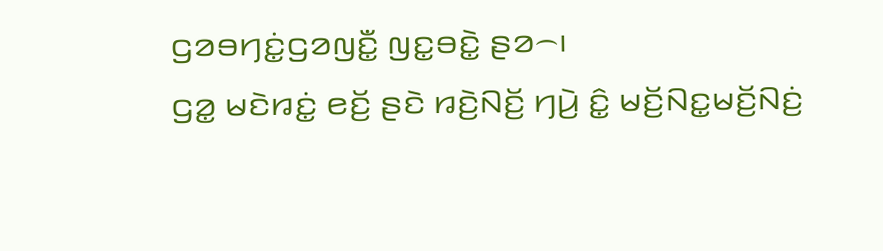ꤞꤤꤋꤚꤢꤦ꤭ꤞꤤꤜꤢꤪ꤭ ꤜꤢ꤭ꤋꤢꤧ꤭ ꤔꤤ꤮꤯
ꤞꤤ꤭ ꤗꤢꤧꤙꤢꤦ꤭ ꤕꤢꤩ꤬ ꤔꤢꤧ ꤙꤢꤧ꤬ꤡꤢꤩ꤬ ꤚꤣꤧ꤬ ꤢꤨ꤭ ꤗꤢꤩ꤬ꤡꤢ꤭ꤗꤢꤩ꤬ꤡꤢꤦ꤬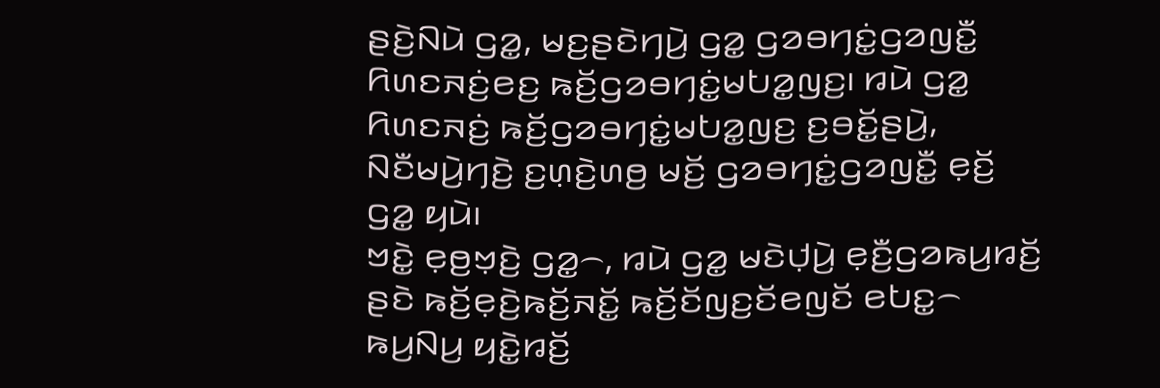ꤔꤢꤧ꤬ꤡꤣꤧ ꤞꤤ꤭, ꤗꤢ꤬ꤔꤢꤧꤚꤣꤧ꤬ ꤞꤤ꤭ ꤞꤤꤋꤚꤢꤦ꤭ꤞꤤꤜꤢꤪ꤭ ꤖꤛꤢꤏꤢꤦ꤬ꤕꤢ꤬ ꤒꤢꤩ꤬ꤞꤤꤋꤚꤢꤦ꤭ꤗꤝꤤ꤭ꤜꤢ꤬꤯ ꤙꤣꤧ ꤞꤤ꤭ ꤖꤛꤢꤏꤢꤦ꤬ ꤒꤢꤩ꤬ꤞꤤꤋꤚꤢꤦ꤭ꤗꤝꤤ꤭ꤜꤢ꤬ ꤢ꤬ꤋꤢꤩ꤭ꤔꤣꤧ꤬, ꤡꤢꤪꤗꤣꤧ꤬ꤚꤢꤧ꤬ ꤢ꤬ꤛ꤫ꤢꤧ꤬ꤛꤥ꤬ ꤗꤢꤩ꤬ ꤞꤤꤋꤚꤢꤦ꤭ꤞꤤꤜꤢꤪ꤭ ꤕ꤫ꤢꤩ꤬ ꤞꤤ꤭ ꤟꤣꤧ꤯
ꤠꤢꤧ꤭ ꤕ꤫ꤥ꤬ꤠ꤫ꤢꤧ꤬ ꤞꤤ꤭꤮, ꤙꤣꤧ ꤞꤤ꤭ ꤗꤢꤧꤓ꤫ꤣꤧ꤬ ꤕ꤫ꤢꤪ꤬ꤞꤤꤒꤣ꤬ꤙꤢꤩ꤬ ꤔꤢꤧ ꤒꤢꤩ꤬ꤕ꤫ꤢꤧ꤬ꤒꤢꤩ꤬ꤏꤢꤩ꤭ ꤒꤢꤩ꤬ꤢꤩꤜꤢ꤬ꤢꤩꤕꤜꤢꤩ ꤕꤝꤢ꤭꤮ ꤒꤣ꤬ꤡꤣ꤬ ꤟꤢꤧ꤭ꤙꤢꤩ꤬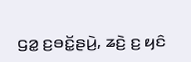ꤞꤤ꤭ ꤢ꤬ꤋꤢꤩ꤭ꤔꤣꤧ꤬, ꤘꤢꤧ꤬ ꤢ꤬ ꤟꤢꤨ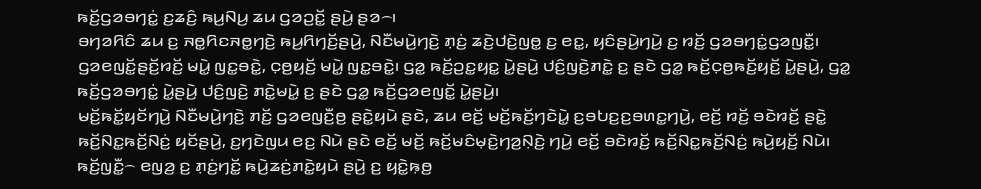ꤒꤢꤩ꤬ꤞꤤꤋꤚꤢꤦ꤭ ꤢ꤬ꤘꤢꤨ꤬ ꤒꤣ꤬ꤡꤣ꤬ ꤘꤣ ꤞꤤꤑꤢꤩ꤭ ꤔꤣꤧ꤬ ꤔꤤ꤮꤯
ꤋꤚꤤꤖꤢꤨ ꤘꤣ ꤢ꤬ ꤏꤥ꤭ꤖꤢꤏꤥ꤭ꤚꤢꤧ꤬ ꤒꤣ꤬ꤖꤚꤢꤩ꤬ꤔꤣꤧ꤬, ꤡꤢꤪꤗꤣꤧ꤬ꤚꤢꤧ꤬ ꤊ꤫ꤢꤦ꤬ ꤘꤢꤧ꤬ꤓꤢꤧ꤬ꤜꤥ꤭ ꤢ꤬ ꤕꤢ꤭, ꤟꤢꤨꤔꤣꤧ꤬ꤚꤣꤧ꤬ ꤢ꤬ ꤙꤢꤩ꤬ ꤞꤤꤋꤚꤢꤦ꤭ꤞꤤꤜꤢꤪ꤭꤯
ꤞꤤꤕꤜꤢꤩ꤭ꤔꤢꤩ꤬ꤙꤢꤩ꤬ ꤗꤣꤧ꤭ ꤜꤢ꤭ꤋꤢꤧ꤭, ꤍ꤫ꤥ꤬ꤟꤢꤩ꤬ ꤗꤣꤧ꤭ ꤜꤢ꤭ꤋꤢꤧ꤭꤯ ꤞꤤ꤭ ꤒꤢꤩ꤬ꤑꤢ꤭ꤟꤢ꤭ ꤣꤧ꤭ꤔꤣꤧ꤬ ꤓꤢꤨ꤬ꤜꤢꤧ꤬ꤊꤢꤧ꤭ ꤢ꤬ ꤔꤢꤧ ꤞꤤ꤭ ꤒꤢꤩ꤬ꤍ꤫ꤥ꤬ꤒꤢꤩ꤬ꤟꤢꤩ꤬ ꤣꤧ꤭ꤔꤣꤧ꤬, ꤞꤤ꤭ ꤒꤢꤩ꤬ꤞꤤꤋꤚꤢꤦ꤭ ꤣꤧ꤭ꤔꤣꤧ꤬ ꤓꤢꤨ꤬ꤜꤢꤧ꤬ ꤊꤢꤧ꤭ꤗꤣꤧ꤭ ꤢ꤬ ꤔꤢꤧ ꤞꤤ꤭ ꤒꤢꤩ꤬ꤞꤤꤕꤜꤢꤩ꤭ ꤣꤧ꤭ꤔꤣꤧ꤬꤯
ꤗꤢꤩ꤬ꤒꤢꤩ꤭ꤟꤢꤩꤚꤣꤧ꤬ ꤡꤢꤪꤗꤣꤧ꤬ꤚꤢꤧ꤬ ꤊꤢꤩ꤬ ꤞꤤꤕꤜꤢꤪ꤬ꤥ꤬ ꤔꤢꤧ꤭ꤟꤣꤧ ꤔꤢꤧ, ꤘꤣ ꤕꤢꤩ꤬ ꤗꤢꤩ꤬ꤒꤢꤩ꤬ꤚꤢꤧꤣꤧ꤭ ꤢ꤬ꤋꤝꤢ꤬ꤢ꤬ꤋꤛꤢ꤭ꤚꤣꤧ꤬, ꤕꤢꤩ꤬ ꤙꤢꤩ꤬ ꤋꤢꤧꤙꤢꤩ꤬ ꤔꤢꤧ꤭ ꤒꤢꤩ꤬ꤡꤢ꤭ꤒꤢꤩ꤬ꤡꤢꤦ꤬ ꤟꤢꤩꤔꤣꤧ꤬, ꤢ꤬ꤚꤢꤧꤜꤣ ꤕꤢ꤬ ꤡꤣꤧ ꤔꤢꤧ ꤕꤢꤩ꤬ ꤗꤢꤩ꤬ ꤒꤢꤩ꤬ꤗꤢꤨꤗ꤫ꤢꤧ꤬ꤚꤤ꤬ꤡ꤫ꤢꤧ꤬ ꤚꤣꤧ꤬ ꤕꤢꤩ꤬ ꤋꤢꤧꤙꤢꤩ꤬ ꤒꤢꤩ꤬ꤡꤢ꤭ꤒꤢꤩ꤬ꤡꤢꤦ꤬ ꤒꤣꤧ꤬ꤟꤢꤩ꤬ ꤡꤣꤧ꤯
ꤒꤢꤩ꤬ꤜꤢꤪ꤭꤮ ꤕꤜꤤ꤬ ꤢ꤬ ꤊ꤫ꤢꤦ꤬ꤚꤢꤩ꤭ ꤒꤣꤧ꤬ꤘꤢꤦ꤬ꤊꤢꤧ꤭ꤟꤣꤧ ꤔꤣꤧ꤬ ꤢ꤬ ꤟꤢꤧ꤭ꤒ꤫ꤥ꤬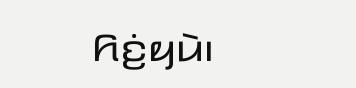ꤖꤢꤦ꤬ꤟꤣꤧ꤯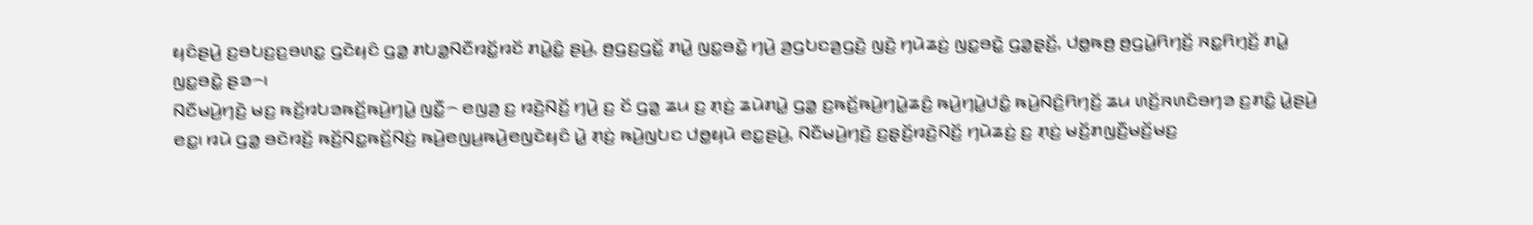ꤟꤢꤨꤔꤣꤧ꤬ ꤢ꤬ꤋꤝꤢ꤬ꤢ꤬ꤋꤛꤢ꤭ ꤞꤢꤧꤟꤢꤨ ꤞꤤ꤭ ꤊꤝꤤ꤭ꤡꤢꤪꤙꤢꤩ꤭ꤙꤢꤩ ꤊꤣꤧ꤭ꤢꤨ꤭ ꤔꤣꤧ꤬, ꤥ꤬ꤞꤢ꤬ꤞꤢꤩ꤭ ꤊꤣꤧ꤭ ꤜꤢ꤭ꤋꤢꤧ꤭ ꤚꤣꤧ꤬ ꤤ꤬ꤞꤝꤢꤤ꤬ꤞꤢꤧ꤬ ꤜꤢꤧ꤬ ꤚꤣꤧꤘꤢꤦ꤬ ꤜꤢ꤭ꤋꤢꤧ꤭ ꤞꤤ꤭ꤔ꤫ꤢꤩ꤬, ꤓꤥ꤭ꤒꤥ꤬ ꤥ꤬ꤞꤣꤧ꤭ꤖꤚꤢꤩ꤬ ꤏꤢ꤭ꤖꤚ꤫ꤢꤩ꤬ ꤊꤣꤧ꤭ ꤜꤢ꤭ꤋꤢꤧ꤭ ꤔꤤ꤮꤯
ꤡꤢꤪꤗꤣꤧ꤬ꤚꤢꤧ꤬ ꤗꤢ꤬ ꤒꤢꤩ꤬ꤙꤝꤤꤒꤢꤩ꤬ꤒꤣꤧ꤬ꤚꤣꤧ꤭ ꤜꤢꤪ꤭꤮ ꤕꤜꤤ꤬ ꤢ꤬ ꤙꤢꤧ꤬ꤡꤢꤩ꤬ ꤚꤣꤧ꤬ ꤢ꤬ ꤢꤩ ꤞꤤ꤭ ꤘꤣ ꤢ꤬ ꤊ꤫ꤢꤦ꤬ ꤘꤣꤧꤊꤣꤧ꤭ ꤞꤤ꤭ ꤢ꤬ꤒꤢꤩ꤬ꤒꤣꤧ꤬ꤚꤣꤧ꤭ꤘꤢꤨ꤬ ꤒꤣꤧ꤬ꤚꤣꤧ꤭ꤓꤢꤨ꤭ ꤒꤣꤧ꤬ꤡꤢꤨ꤬ꤖꤚꤢꤩ꤬ ꤘꤣ ꤛꤢꤩ꤬ꤏꤛꤢꤨꤋꤚꤤ ꤢ꤬ꤊꤢꤨ꤭ ꤣꤧ꤭ꤔꤣꤧ꤬ ꤕꤢ꤭꤯ ꤙꤣꤧ ꤞꤤ꤭ ꤋꤢꤧꤙꤢꤩ꤬ ꤒꤢꤩ꤬ꤡꤢ꤭ꤒꤢꤩ꤬ꤡꤢꤦ꤬ ꤒꤣꤧ꤬ꤕꤜꤣ꤬ꤒꤣꤧ꤬ꤕꤜꤢꤧꤟꤢꤨ ꤣꤧ꤭ ꤊ꤫ꤢꤦ꤬ ꤒꤣꤧ꤬ꤜꤝꤢ ꤓꤥ꤭ꤟꤣꤧ ꤕꤢ꤭ꤔꤣꤧ꤬, ꤡꤢꤪꤗꤣꤧ꤬ꤚꤢꤧ꤬ ꤢ꤬ꤔ꤫ꤢꤩ꤬ꤙꤢꤧ꤬ꤡꤢꤩ꤬ ꤚꤣꤧꤘꤢꤦ꤬ ꤢ꤬ ꤊ꤫ꤢꤦ꤬ ꤗꤢꤩ꤬ꤊꤜꤢꤪ꤬ꤗꤢꤩ꤬ꤗꤢ꤬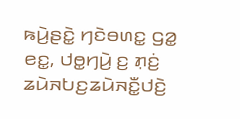ꤒꤣꤧ꤬ꤔꤢꤧ꤭ ꤚꤢꤧꤋꤛꤢ꤭ ꤞꤤ꤭ ꤕꤢ꤭, ꤓꤥ꤭ꤚꤣꤧ꤬ ꤢ꤬ ꤊ꤫ꤢꤦ꤬ ꤘꤣꤧꤏꤝꤢ꤬ꤘꤣꤧꤏꤢꤪ꤭ꤓꤢꤧ꤬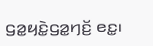ꤞꤤ꤭ꤟꤢꤧ꤭ꤞꤤ꤭ꤚꤢꤩ꤬ ꤕꤢ꤭꤯